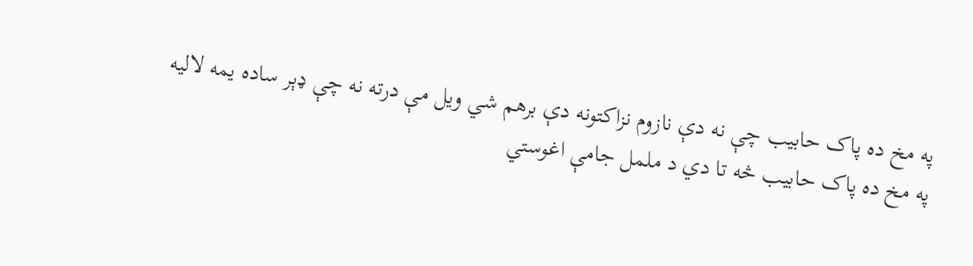په مخ ده پاک حابیب چې نه دې نازوم نزاکتونه دې برهم شي ویل مې درته نه چې ډېر ساده یمه لالیه په مخ ده پاک حابیب څه تا دي د ململ جامې اغوستي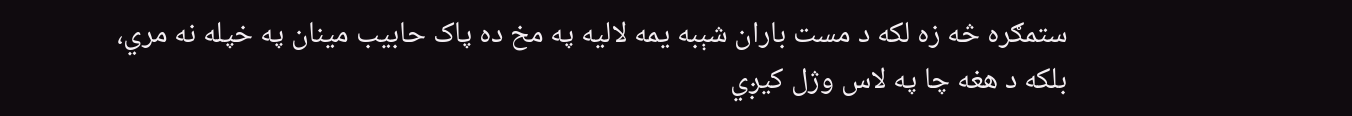ستمګره څه زه لکه د مست باران شېبه یمه لالیه په مخ ده پاک حابیب مینان په خپله نه مري، بلکه د هغه چا په لاس وژل کیږي